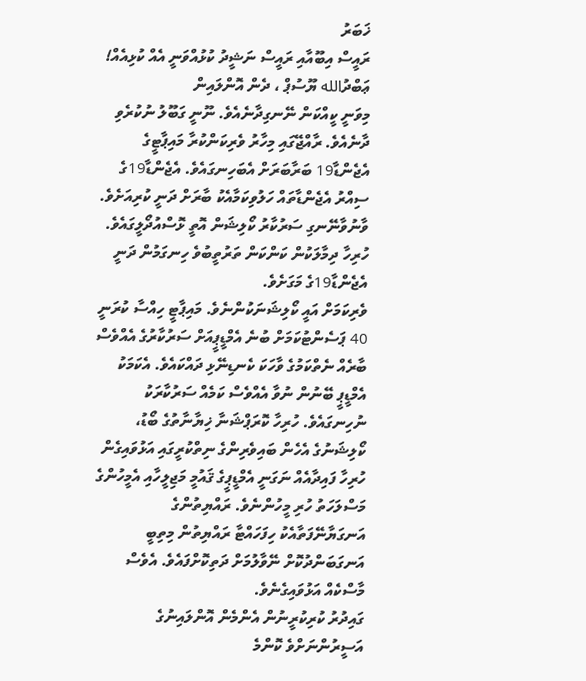ޚަބަރު
ރައީސް އިބޫއާއި ރައީސް ނަޝީދު ކުޅުއްވަނީ އެއް ކުޅިއެއް!
ޢަބްދުالله ޔޫސުޕް ، ދެން އޮންލައިން
މިވަނީ ކީއްކަން ނޭނގިދާނެއެވެ. ނޫނީ ގަބޫލު ނުކުރެވި ދާނެއެވެ. ރާއްޖޭގައި މިހާރު ވެރިކަންކުރާ މައިޕާޓީގެ އެޖެންޑާ19 ބަރާބަރަށް އެބަހިނގައެވެ. އެޖެންޑާ19ގެ ސިއްރު އެޖެންޑާތައް ހަލުވިކަމާއެކު ބާރަށް ދަނީ ކުރިއަށެވެ. ވާނުވާނޭނގި ސަރުކާރު ކޯލިޝަން އޮތީ ޅޮސްއުދޯލީގައެވެ. ހުރިހާ ދިމާލަކުން ކަންކަން ތަރުތީބުވެ ހިނގަމުން ދަނީ އެޖެންޑާ19ގެ މަގަށެވެ.
ވެރިކަމަށް އައީ ކޯލިޝަނަކުންނެވެ. މައިޕާޓީ ހިއްސާ ކުރަނީ 40 ޕަސެންޓުކަމަށް ބުނެ އެމްޑީޕީއަށް ސަރުކާރުގެ އެއްވެސް ބާރެއް ނެތްކަމުގެ ވާހަކަ ކެނޑިނޭޅި ދައްކައެވެ. އެކަމަކު އެމްޑީޕީ ބޭނުން ނުވާ އެއްވެސް ކަމެއް ސަރުކާރަކު ނުހިނގައެވެ. ހުރިހާ ކޮރަޕްޝަނާ ޚިޔާނާތުގެ ބޯޑު، ކޯލިޝަނުގެ އެހެން ބައިވެރިންގެ ނިތްކުރީގައި އަޅުވައިގެން ހުރިހާ ފައިދާއެއް ނަގަނީ އެމްޑީޕީގެ ޤައުމީ މަޖިލީހާއި އެމީހުންގެ މަސްލަހަތު ހުރި މީހުންނެވެ. ރައްޔިތުންގެ އަނގަޔާނޭފަތާއެކު ހިފަހައްޓާ ރައްޔިތުން މިތިބީ އަނގަބަންދުކޮށް ނޭވާލުމަށް ދަތިކޮށްފައެވެ. އެވެސް މާސްކެއް އަޅުވައިގެނެވެ.
ގައިދުރު ކުރިކުރީނުން އެންމެން އޮންލައިނުގެ އަސީރުންނަށްވެ ކޮންމެ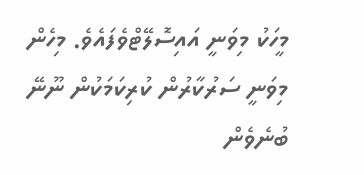މީހަކު މިވަނީ އައިސޮލޭޓްވެފައެވެ. މިހެން މިވަނީ ސަރުކާރުން ކުރިކަމަކުން ނޫނޭ ބުނެވެން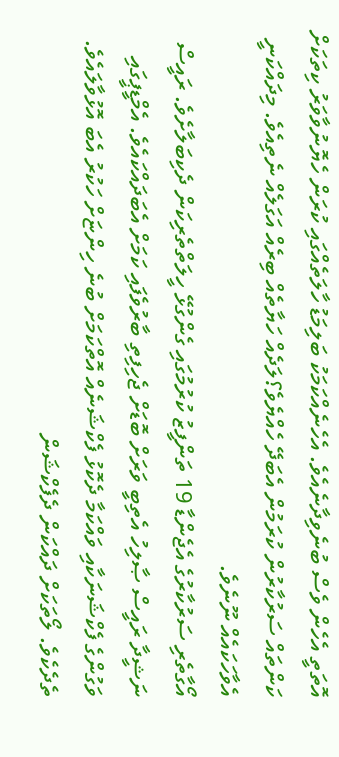އޮތަތީ އެހެން ވެސް ބުނެވިދާނެއެވެ. އެހެނެއްކަމަކު ބަލިމަޑު ހާލަތެއްގައި ކުރަން ހެޔޮނުވާވަރު ކިތަކަށް ކަންތައް ސަރުކާރުން ކުރަމުން އެބަދޭ ހެއްޔެވެ؟ލަދެއް ހަޔާތެއް ބިރެއް އަގަލެއް ނެތިއެވެ. މިދައްކަނީ އެވާހަކައެއް ނޫނެވެ.
އޯގާތެރި ސަރުކާރުގެ އެޖެންޑާ 19 ތަންފީޒު ކުރުމުގައި ގެންގުޅޭ ހީލަތްތެރިކަން ދެކިބަލާށެވެ. ރައީސް ނަޝީދާ ރައީސް ޞާލިހު އެތިބީ ވަރަށް ބޮޑަށް ޖެހިފިތި ބާރުވެފައި ކަމަށް އެބަދައްކައެވެ. އެމްޑީޕީގައި ވަގުންގެ ފެކްޝަނަކާއި ވައްކަމާ ދެކޮޅު ފެކްޝަނެއް އޮތްކަމަށް ބުނެ ހިންޏަށް ހަކުރު އެބަ އޮޅުވާލައެވެ. ތެދެކެވެ. ލޯތަކަށް ދައްކަން ދެފެކްޝަން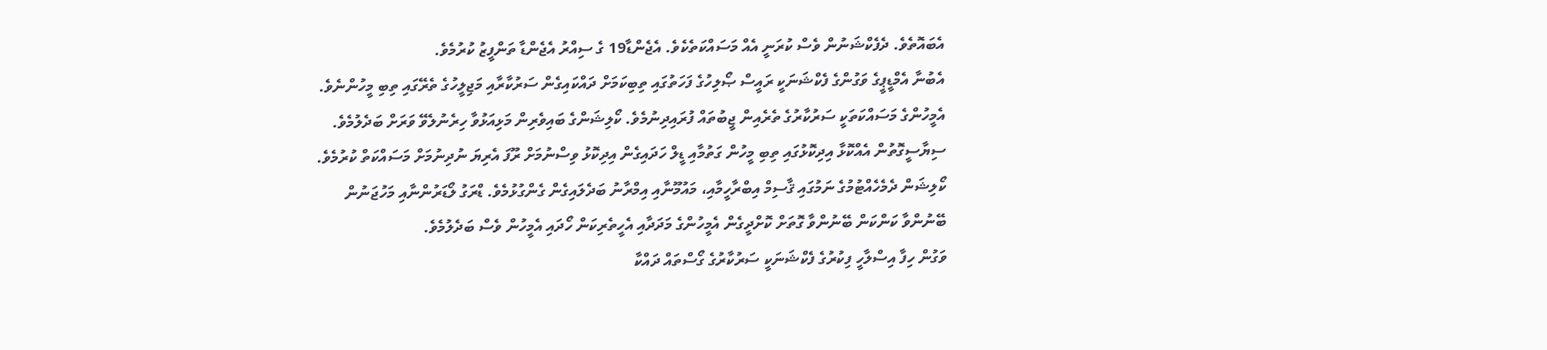އެބައޮތެވެ. ދެފެކްޝަނުން ވެސް ކުރަނީ އެއް މަސައްކަތެކެވެ. އެޖެންޑާ19 ގެ ސިއްރު އެޖެންޑާ ތަންފީޒު ކުރުމެވެ.
އެބުނާ އެމްޑީޕީގެ ވަގުންގެ ފެކްޝަނަކީ ރައީސް ޞޯލިހުގެ ފަހަތުގައި ތިބިކަމަށް ދައްކައިގެން ސަރުކާރާއި މަޖިލީހުގެ ތެރޭގައި ތިބި މީހުންނެވެ. އެމީހުންގެ މަސައްކަތަކީ ސަރުކާރުގެ ތެރެއިން ޖީބުތައް ފުރައިދިނުމެވެ. ކޯލިޝަންގެ ބައިވެރިން މަޅިއަޅުވާ ހިރެނުލެވޭ ވަރަށް ބަދެލުމެވެ. ސިޔާސީގޮތުން އެއްކޮޅާ އިދިކޮޅުގައި ތިބި މީހުން ގަތުމާއި ޑީލް ހަދައިގެން އިދިކޮޅު ވިސްނުމަށް ރޫފަ އެރިޔަ ނުދިނުމަށް މަސައްކަތް ކުރުމެވެ. ކޯލިޝަން ދެމެހެއްޓުމުގެ ނަމުގައި ޤާސިމް އިބްރާހީމާއި، މައުމޫނާއި އިމްރާނު ބަދެލައިގެން ގެންގުޅުމެވެ. ޑްރަގު ލޯޑަރުންނާއި މަހުޖަނުން ބޭނުންވާ ކަންކަން ބޭނުންވާ ގޮތަށް ކޮށްދީގެން އެމީހުންގެ މަދަދާއި އެހީތެރިކަން ހޯދައި އެމީހުން ވެސް ބަދެލުމެވެ.
ވަގުން ހިފާ އިސްލާހީ ފިކުރުގެ ފެކްޝަނަކީ ސަރުކާރުގެ ގޯސްތައް ދައްކާ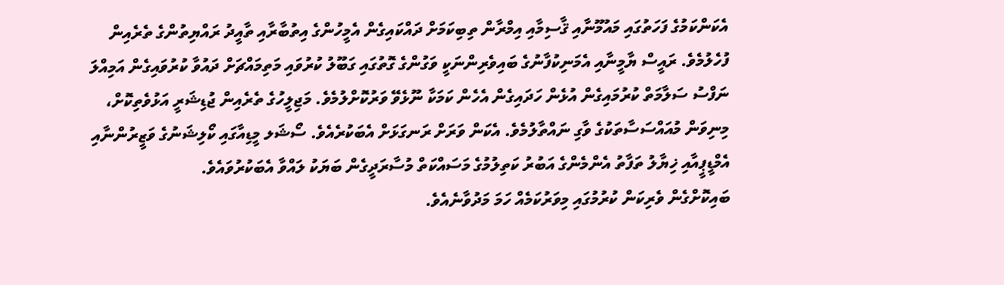އެކަންކަމުގެ ފަހަތުގައި މައުމޫނާއި ޤާސިމާއި އިމްރާން ތިބިކަމަށް ދައްކައިގެން އެމީހުންގެ އިތުބާރާއި ތާއީދު ރައްޔިތުންގެ ތެރެއިން ފުހެލުމެވެ. ރައީސް ޔާމީނާއި އެމަނިކުފާނުގެ ބައިވެރިންނަކީ ވަގުންގެ ގޮތުގައި ގަބޫލު ކުރުވައި މަތިމައްޗަށް ދައުވާ ކުރުވައިގެން އަމިއްލަ ނަފްސު ސަލާމަތް ކުރުމައިގެން އުޅެން ހަދައިގެން އެހެން ކަމަކާ ނޫޅެވޭ ވަރުކޮށްލުމެވެ. މަޖިލީހުގެ ތެރެއިން ޖުޑިޝަރީ އަޅުވެތިކޮށް، މިނިވަން މުއައްސަސާތަކުގެ ވާގި ނައްތާލުމެވެ. އެކަން ވަރަށް ރަނގަޅަށް އެބަކުރެއެވެ. ސޯޝަލ މީޑިއާގައި ކޯލިޝަނުގެ ވަޒީރުންނާއި އެމްޑީޕީއާއި ޚިޔާލު ތަފާތު އެންމެންގެ އަބުރު ކަތިލުމުގެ މަސައްކަތް މުސާރަދީގެން ބަޔަކު ލައްވާ އެބަކުރުވައެވެ.
ބައިކޮށްގެން ވެރިކަން ކުރުމުގައި މިވަރުކަމެއް ހަމަ މަދުވާނެއެވެ.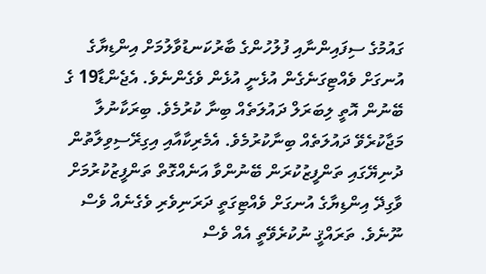ގައުމުގެ ސިފައިންނާއި ފުލުހުންގެ ބާރުކަނޑުވާލުމަށް އިންޑިޔާގެ އުނގަށް ވެއްޓިގަނެގެން އުޅެނީ އުޅެން ވެގެންނެވެ. އެޖެންޑާ19 ގެ ބޭނުން އޮތީ ލިބަރަލް ދައުލަތެއް ބިނާ ކުރުމެވެ. ބިރަކާނުލާ މަޖާކުރެވޭ ދައުލަތެއް ބިނާކުރުމެވެ. އެމެރިކާއާއި އިގިރޭސިވިލާތުން ދުނިޔޭގައި ތަންފީޒުކުރަން ބޭނުންވާ އަނެއްގޮތް ތަންފީޒުކުރުމަށް ވާގިދޭ އިންޑިޔާގެ އުނގަށް ވެއްޓިގަތީ ދަރަނިވެރި ވެގެނެއް ވެސް ނޫނެވެ. ތަރައްޤީ ނުކުރެވޭތީ އެއް ވެސް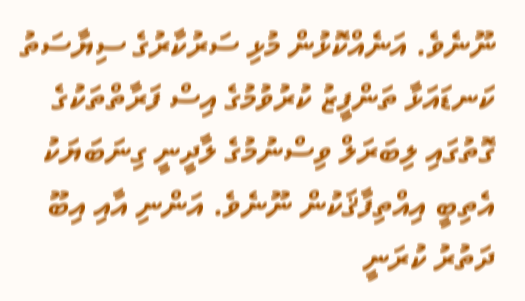ނޫނެވެ. އަނެއްކޮޅުން މުޅި ސަރުކާރުގެ ސިޔާސަތު ކަނޑައަޅާ ތަންފީޒު ކުރުވުމުގެ އިސް ފަރާތްތަކުގެ ގޮތުގައި ލިބަރަލް ވިސްނުމުގެ ލާދީނީ ގިނަބަޔަކު އެތިބީ އިއްތިފާޤަކުން ނޫނެވެ. އަންނި އާއި އިބޫ ދަތުރު ކުރަނީ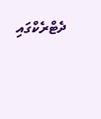ދެޓްރެކްގައި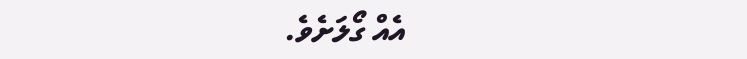އެއް ގޯލަށެވެ.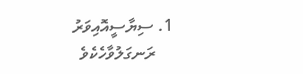1. ސިޔާސީއޮއިވަރު
    ރަނގަލުވާހެކެވެ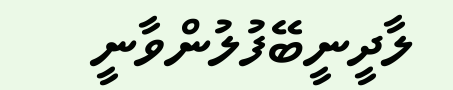ލާދީނީބޭފުލުންވާނީ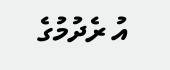އު ރެދުމުގެ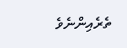ތެރެއިންނެވެ